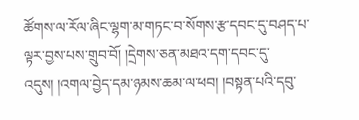ཚོགས་ལ་རོལ་ཞིང་ལྷག་མ་གཏང་བ་སོགས་རྩ་དབང་དུ་བཤད་པ་ལྟར་བྱས་པས་གྲུབ་བོ། །དྲེགས་ཅན་མཐའ་དག་དབང་དུ་འདུས། །འགལ་བྱེད་དམ་ཉམས་ཆམ་ལ་ཕབ། །བསྟན་པའི་དབུ་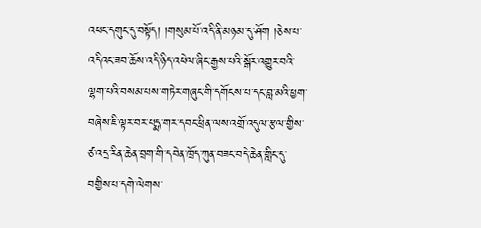འཕང་དགུང་དུ་བསྟོད། །གསུམ་པོ་འདི་ནི་མཉམ་དུ་ཤོག །ཅེས་པ་འདིའང་ཟབ་ཆོས་འདི་ཉིད་འཕེལ་ཞིང་རྒྱས་པའི་སྒོར་འགྱུར་བའི་ལྷག་པའི་བསམ་པས་གཏེར་གཞུང་གི་དགོངས་པ་དང་བླ་མའི་ཕྱག་བཞེས་ཇི་ལྟར་བར་པདྨ་གར་དབང་ཕྲིན་ལས་འགྲོ་འདུལ་རྩལ་གྱིས་ཙ་འདྲ་རིན་ཆེན་བྲག་གི་དབེན་ཁྲོད་ཀུན་བཟང་བདེ་ཆེན་གླིང་དུ་བགྱིས་པ་དགེ་ལེགས་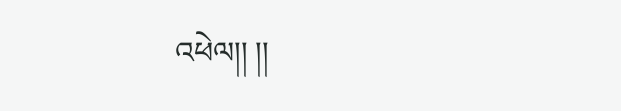འཕེལ།། །།